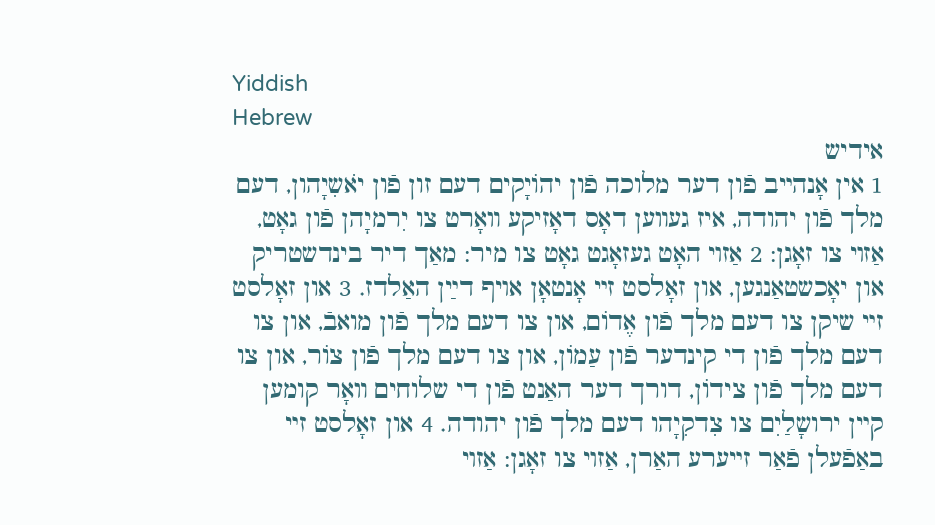Yiddish
Hebrew
אידיש
1 אין אָנהײב פֿון דער מלוכה פֿון יהוֹיָקים דעם זון פֿון יֹאשִיָהון, דעם מלך פֿון יהודה, איז געװען דאָס דאָזיקע װאָרט צו יִרמיָהן פֿון גאָט, אַזױ צו זאָגן: 2 אַזױ האָט געזאָגט גאָט צו מיר: מאַך דיר בינדשטריק און יאָכשטאַנגען, און זאָלסט זײ אָנטאָן אױף דײַן האַלדז. 3 און זאָלסט זײ שיקן צו דעם מלך פֿון אֶדוֹם, און צו דעם מלך פֿון מואבֿ, און צו דעם מלך פֿון די קינדער פֿון עַמוֹן, און צו דעם מלך פֿון צוֹר, און צו דעם מלך פֿון צידוֹן, דורך דער האַנט פֿון די שלוחים װאָר קומען קײן ירושָלַיִם צו צִדקִיָהו דעם מלך פֿון יהודה. 4 און זאָלסט זײ באַפֿעלן פֿאַר זײערע האַרן, אַזױ צו זאָגן: אַזױ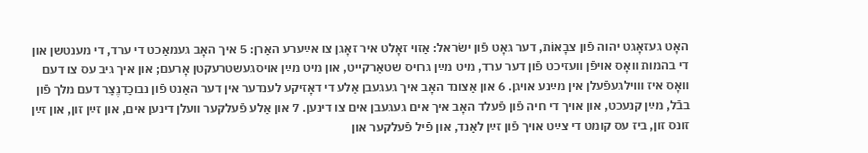האָט געזאָגט יהוה פֿון צבָאוֹת, דער גאָט פֿון ישׂראל: אַזױ זאָלט איר זאָגן צו אײַערע האַרן: 5 איך האָב געמאַכט די ערד, די מענטשן און די בהמות װאָס אױפֿן װעזיכט פֿון דער ערד, מיט מײַן גרױס שטאַרקײט, און מיט מײַן אױסגעשטרעקטן אָרעם; און איך גיב עס צו דעם װאָס איז װױלגעפֿעלן אין מײַנע אױגן. 6 און אַצונד האָב איך געגעבן אַלע די דאָזיקע לענדער אין דער האַנט פֿון נבוכַדנֶצַר דעם מלך פֿון בבֿל, מײַן קנעכט, און אױך די חיה פֿון פֿעלד האָב איך אים געגעבן אים צו דינען. 7 און אַלע פֿעלקער װעלן דינען אים, און זײַן זון, און זײַן זונס זון, ביז עס קומט די צײַט אױך פֿון זײַן לאַנד, און פֿיל פֿעלקער און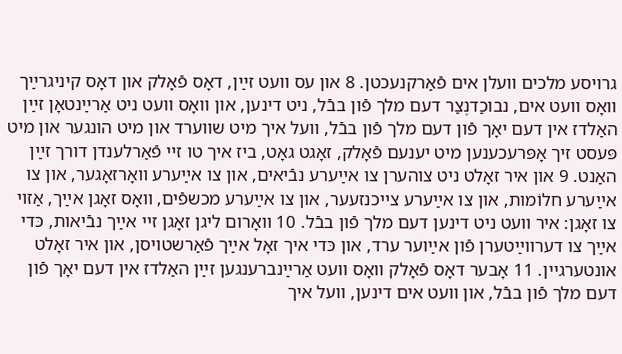גרױסע מלכים װעלן אים פֿאַרקנעכטן. 8 און עס װעט זײַן, דאָס פֿאָלק און דאָס קיניגרײַך װאָס װעט אים, נבוכַדנֶצַר דעם מלך פֿון בבֿל, ניט דינען, און װאָס װעט ניט אַרײַנטאָן זײַן האַלדז אין דעם יאָך פֿון דעם מלך פֿון בבֿל, װעל איך מיט שװערד און מיט הונגער און מיט פּעסט זיך אָפּרעכענען מיט יענעם פֿאָלק, זאָגט גאָט, ביז איך טו זײ פֿאַרלענדן דורך זײַן האַנט. 9 און איר זאָלט ניט צוהערן צו אײַערע נבֿיאים, און צו אײַערע װאָרזאָגער, און צו אײַערע חלוֹמות, און צו אײַערע צײכנזעער, און צו אײַערע מכשפֿים, װאָס זאָגן אײַך, אַזױ צו זאָגן: איר װעט ניט דינען דעם מלך פֿון בבֿל. 10 װאָרום ליגן זאָגן זײ אײַך נבֿיאות, כּדי אײַך צו דערװײַטערן פֿון אײַוער ערד, און כּדי איך זאָל אײַך פֿאַרשטױסן, און איר זאָלט אונטערגײן. 11 אָבער דאָס פֿאָלק װאָס װעט אַרײַנברענגען זײַן האַלדז אין דעם יאָך פֿון דעם מלך פֿון בבֿל, און װעט אים דינען, װעל איך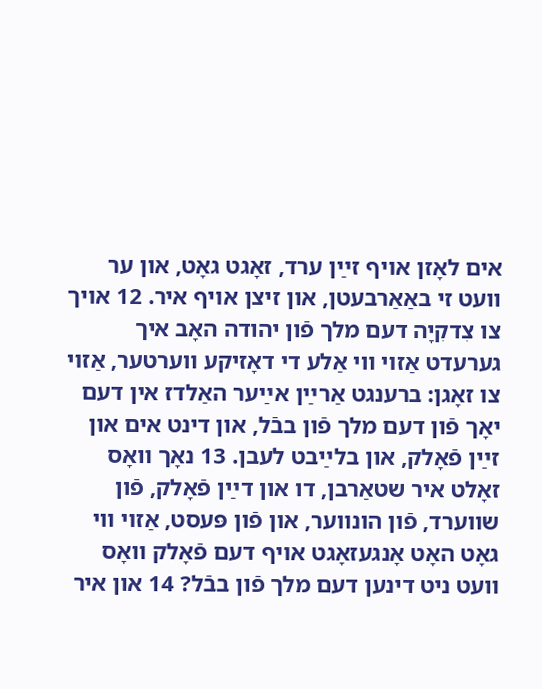אים לאָזן אױף זײַן ערד, זאָגט גאָט, און ער וועט זי באַאַרבעטן, און זיצן אױף איר. 12 אױך צו צִדקִיָה דעם מלך פֿון יהודה האָב איך גערעדט אַזױ װי אַלע די דאָזיקע װערטער, אַזױ צו זאָגן: ברענגט אַרײַן אײַער האַלדז אין דעם יאָך פֿון דעם מלך פֿון בבֿל, און דינט אים און זײַן פֿאָלק, און בלײַבט לעבן. 13 נאָך װאָס זאָלט איר שטאַרבן, דו און דײַן פֿאָלק, פֿון שװערד, פֿון הונװער, און פֿון פּעסט, אַזױ װי גאָט האָט אָנגעזאָגט אױף דעם פֿאָלק װאָס װעט ניט דינען דעם מלך פֿון בבֿל? 14 און איר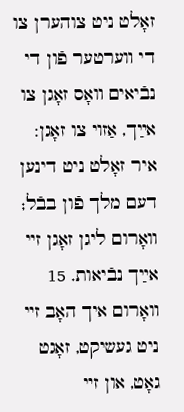זאָלט ניט צוהערן צו די װערטער פֿון די נבֿיאים װאָס זאָגן צו אײַך, אַזױ צו זאָגן: איר זאָלט ניט דינען דעם מלך פֿון בבֿל; װאָרום ליגן זאָגן זײ אײַך נבֿיאות. 15 װאָרום איך האָב זײ ניט געשיקט, זאָגט גאָט, און זײ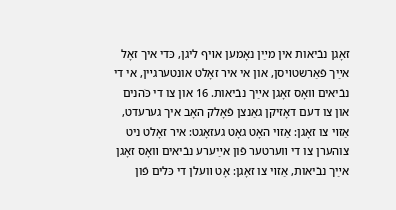זאָגן נבֿיאות אין מײַן נאָמען אױף ליגן, כּדי איך זאָל אײַך פֿאַרשטױסן, און אי איר זאָלט אונטערגײן, אי די נבֿיאים װאָס זאָגן אײַך נבֿיאות. 16 און צו די כֹּהנים און צו דעם דאָזיקן גאַנצן פֿאָלק האָב איך גערעדט, אַזױ צו זאָגן: אַזױ האָט גאָט געזאָגט: איר זאָלט ניט צוהערן צו די װערטער פֿון אײַערע נבֿיאים װאָס זאָגן אײַך נבֿיאות, אַזױ צו זאָגן: אָט װעלן די כּלים פֿון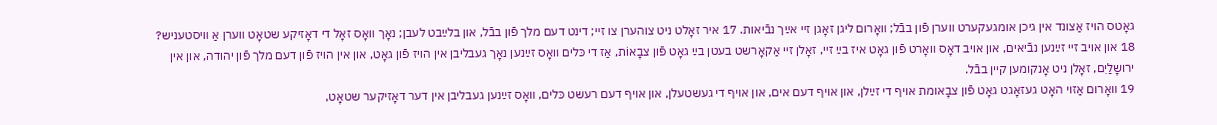גאָטס הױז אַצונד אין גיכן אומגעקערט װערן פֿון בבֿל; װאָרום ליגן זאָגן זײ אײַך נבֿיאות. 17 איר זאָלט ניט צוהערן צו זײ; דינט דעם מלך פֿון בבֿל, און בלײַבט לעבן; נאָך װאָס זאָל די דאָזיקע שטאָט װערן אַ װיסטעניש? 18 און אױב זײ זײַנען נבֿיאים, און אױב דאָס װאָרט פֿון גאָט איז בײַ זײ, זאָלן זײ אַקאָרשט בעטן בײַ גאָט פֿון צבָאוֹת, אַז די כּלים װאָס זײַנען נאָך געבליבן אין הױז פֿון גאָט, און אין הױז פֿון דעם מלך פֿון יהודה, און אין ירושָלַיִם, זאָלן ניט אָנקומען קײן בבֿל.
19 װאָרום אַזױ האָט געזאָגט גאָט פֿון צבָאומת אױף די זײַלן, און אױף דעם אים, און אױף די געשטעלן, און אױף דעם רעשט כּלים, װאָס זײַנען געבליבן אין דער דאָזיקער שטאָט,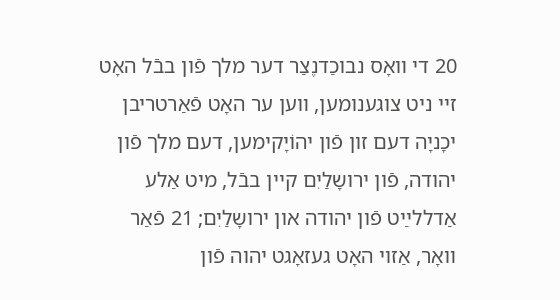20 די װאָס נבוכַדנֶצַר דער מלך פֿון בבֿל האָט זײ ניט צוגענומען, װען ער האָט פֿאַרטריבן יכָניָה דעם זון פֿון יהוֹיָקימען, דעם מלך פֿון יהודה, פֿון ירושָלַיִם קײן בבֿל, מיט אַלע אַדללײַט פֿון יהודה און ירושָלַיִם; 21 פֿאַר װאָר, אַזױ האָט געזאָגט יהוה פֿון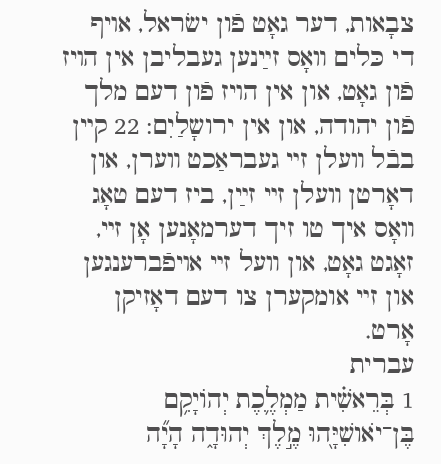צבָאות, דער גאָט פֿון ישׂראל, אױף די כּלים װאָס זײַנען געבליבן אין הױז פֿון גאָט, און אין הױז פֿון דעם מלך פֿון יהודה, און אין ירושָלַיִם: 22 קײן בבֿל װעלן זײ געבראַכט װערן, און דאָרטן װעלן זײ זײַן, ביז דעם טאָג װאָס איך טו זיך דערמאָנען אָן זײ, זאָגט גאָט, און װעל זײ אױפֿברענגען און זײ אומקערן צו דעם דאָזיקן אָרט.
עברית
1 בְּרֵאשִׁ֗ית מַמְלֶ֛כֶת יְהוֹיָקִ֥ם בֶּן־יֹאושִׁיָּ֖הוּ מֶ֣לֶךְ יְהוּדָ֑ה הָיָ֞ה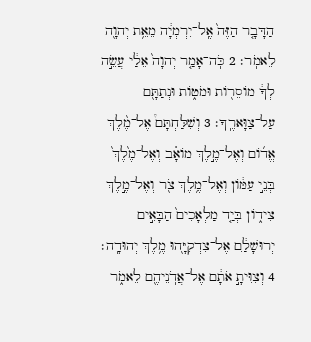הַדָּבָ֤ר הַזֶּה֙ אֶֽל־יִרְמְיָ֔ה מֵאֵ֥ת יְהוָ֖ה לֵאמֹֽר׃ 2 כֹּֽה־אָמַ֤ר יְהוָה֙ אֵלַ֔י עֲשֵׂ֣ה לְךָ֔ מוֹסֵר֖וֹת וּמֹט֑וֹת וּנְתַתָּ֖ם עַל־צַוָּארֶֽךָ׃ 3 וְשִׁלַּחְתָּם֩ אֶל־מֶ֨לֶךְ אֱד֜וֹם וְאֶל־מֶ֣לֶךְ מוֹאָ֗ב וְאֶל־מֶ֙לֶךְ֙ בְּנֵ֣י עַמּ֔וֹן וְאֶל־מֶ֥לֶךְ צֹ֖ר וְאֶל־מֶ֣לֶךְ צִיד֑וֹן בְּיַ֤ד מַלְאָכִים֙ הַבָּאִ֣ים יְרוּשָׁלִַ֔ם אֶל־צִדְקִיָּ֖הוּ מֶ֥לֶךְ יְהוּדָֽה׃ 4 וְצִוִּיתָ֣ אֹתָ֔ם אֶל־אֲדֹֽנֵיהֶ֖ם לֵאמֹ֑ר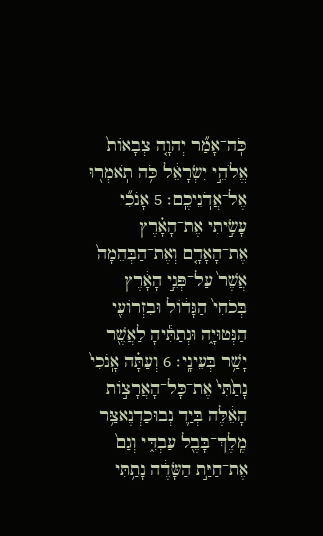כֹּֽה־אָמַ֞ר יְהוָ֤ה צְבָאוֹת֙ אֱלֹהֵ֣י יִשְׂרָאֵ֔ל כֹּ֥ה תֹֽאמְר֖וּ אֶל־אֲדֹֽנֵיכֶֽם׃ 5 אָנֹכִ֞י עָשִׂ֣יתִי אֶת־הָאָ֗רֶץ אֶת־הָאָדָ֤ם וְאֶת־הַבְּהֵמָה֙ אֲשֶׁר֙ עַל־פְּנֵ֣י הָאָ֔רֶץ בְּכֹחִי֙ הַגָּד֔וֹל וּבִזְרוֹעִ֖י הַנְּטוּיָ֑ה וּנְתַתִּ֕יהָ לַאֲשֶׁ֖ר יָשַׁ֥ר בְּעֵינָֽי׃ 6 וְעַתָּ֗ה אָֽנֹכִי֙ נָתַ֙תִּי֙ אֶת־כָּל־הָאֲרָצ֣וֹת הָאֵ֔לֶּה בְּיַ֛ד נְבוּכַדְנֶאצַּ֥ר מֶֽלֶךְ־בָּבֶ֖ל עַבְדִּ֑י וְגַם֙ אֶת־חַיַּ֣ת הַשָּׂדֶ֔ה נָתַ֥תִּי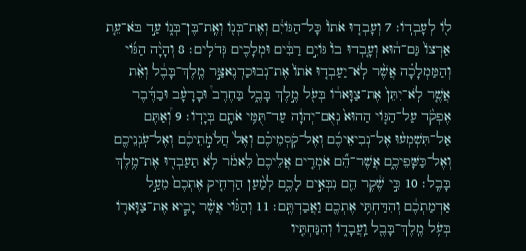ל֖וֹ לְעָבְדֽוֹ׃ 7 וְעָבְד֤וּ אֹתוֹ֙ כָּל־הַגּוֹיִ֔ם וְאֶת־בְּנ֖וֹ וְאֶֽת־בֶּן־בְּנ֑וֹ עַ֣ד בֹּא־עֵ֤ת אַרְצוֹ֙ גַּם־ה֔וּא וְעָ֤בְדוּ בוֹ֙ גּוֹיִ֣ם רַבִּ֔ים וּמְלָכִ֖ים גְּדֹלִֽים׃ 8 וְהָיָ֨ה הַגּ֜וֹי וְהַמַּמְלָכָ֗ה אֲשֶׁ֨ר לֹֽא־יַעַבְד֤וּ אֹתוֹ֙ אֶת־נְבוּכַדְנֶאצַּ֣ר מֶֽלֶךְ־בָּבֶ֔ל וְאֵ֨ת אֲשֶׁ֤ר לֹֽא־יִתֵּן֙ אֶת־צַוָּאר֔וֹ בְּעֹ֖ל מֶ֣לֶךְ בָּבֶ֑ל בַּחֶרֶב֩ וּבָרָעָ֨ב וּבַדֶּ֜בֶר אֶפְקֹ֨ד עַל־הַגּ֤וֹי הַהוּא֙ נְאֻם־יְהוָ֔ה עַד־תֻּמִּ֥י אֹתָ֖ם בְּיָדֽוֹ׃ 9 וְ֠אַתֶּם אַל־תִּשְׁמְע֨וּ אֶל־נְבִיאֵיכֶ֜ם וְאֶל־קֹֽסְמֵיכֶ֗ם וְאֶל֙ חֲלֹמֹ֣תֵיכֶ֔ם וְאֶל־עֹֽנְנֵיכֶ֖ם וְאֶל־כַּשָּׁפֵיכֶ֑ם אֲשֶׁר־הֵ֞ם אֹמְרִ֤ים אֲלֵיכֶם֙ לֵאמֹ֔ר לֹ֥א תַעַבְד֖וּ אֶת־מֶ֥לֶךְ בָּבֶֽל׃ 10 כִּ֣י שֶׁ֔קֶר הֵ֖ם נִבְּאִ֣ים לָכֶ֑ם לְמַ֨עַן הַרְחִ֤יק אֶתְכֶם֙ מֵעַ֣ל אַדְמַתְכֶ֔ם וְהִדַּחְתִּ֥י אֶתְכֶ֖ם וַאֲבַדְתֶּֽם׃ 11 וְהַגּ֗וֹי אֲשֶׁ֨ר יָבִ֧יא אֶת־צַוָּאר֛וֹ בְּעֹ֥ל מֶֽלֶךְ־בָּבֶ֖ל וַֽעֲבָד֑וֹ וְהִנַּחְתִּ֤יו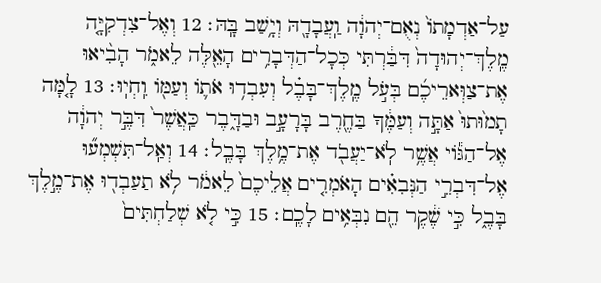עַל־אַדְמָתוֹ֙ נְאֻם־יְהוָ֔ה וַֽעֲבָדָ֖הּ וְיָ֥שַׁב בָּֽהּ׃ 12 וְאֶל־צִדְקִיָּ֤ה מֶֽלֶךְ־יְהוּדָה֙ דִּבַּ֔רְתִּי כְּכָל־הַדְּבָרִ֥ים הָאֵ֖לֶּה לֵאמֹ֑ר הָבִ֨יאוּ אֶת־צַוְּארֵיכֶ֜ם בְּעֹ֣ל מֶֽלֶךְ־בָּבֶ֗ל וְעִבְד֥וּ אֹת֛וֹ וְעַמּ֖וֹ וִֽחְיֽוּ׃ 13 לָ֤מָּה תָמ֙וּתוּ֙ אַתָּ֣ה וְעַמֶּ֔ךָ בַּחֶ֖רֶב בָּרָעָ֣ב וּבַדָּ֑בֶר כַּֽאֲשֶׁר֙ דִּבֶּ֣ר יְהוָ֔ה אֶל־הַגּ֕וֹי אֲשֶׁ֥ר לֹֽא־יַעֲבֹ֖ד אֶת־מֶ֥לֶךְ בָּבֶֽל׃ 14 וְאַֽל־תִּשְׁמְע֞וּ אֶל־דִּבְרֵ֣י הַנְּבִאִ֗ים הָאֹמְרִ֤ים אֲלֵיכֶם֙ לֵאמֹ֔ר לֹ֥א תַעַבְד֖וּ אֶת־מֶ֣לֶךְ בָּבֶ֑ל כִּ֣י שֶׁ֔קֶר הֵ֖ם נִבְּאִ֥ים לָכֶֽם׃ 15 כִּ֣י לֹ֤א שְׁלַחְתִּים֙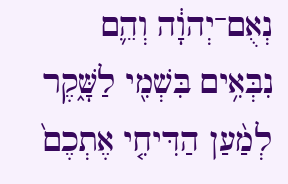נְאֻם־יְהוָ֔ה וְהֵ֛ם נִבְּאִ֥ים בִּשְׁמִ֖י לַשָּׁ֑קֶר לְמַ֨עַן הַדִּיחִ֤י אֶתְכֶם֙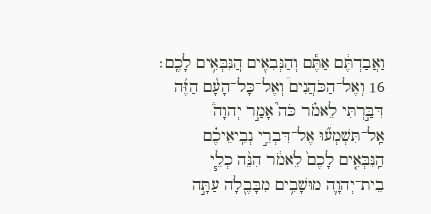וַאֲבַדְתֶּ֔ם אַתֶּ֕ם וְהַנְּבִאִ֖ים הֽ͏ַנִּבְּאִ֥ים לָכֶֽם׃ 16 וְאֶל־הַכֹּהֲנִים֩ וְאֶל־כָּל־הָעָ֨ם הַזֶּ֜ה דִּבַּ֣רְתִּי לֵאמֹ֗ר כֹּה֮ אָמַ֣ר יְהוָה֒ אַֽל־תִּשְׁמְע֞וּ אֶל־דִּבְרֵ֣י נְבִֽיאֵיכֶ֗ם הַֽנִּבְּאִ֤ים לָכֶם֙ לֵאמֹ֔ר הִנֵּ֨ה כְלֵ֧י בֵית־יְהוָ֛ה מוּשָׁבִ֥ים מִבָּבֶ֖לָה עַתָּ֣ה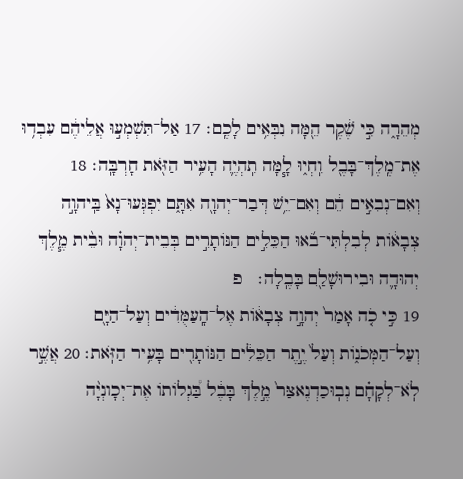מְהֵרָ֑ה כִּ֣י שֶׁ֔קֶר הֵ֖מָּה נִבְּאִ֥ים לָכֶֽם׃ 17 אַל־תִּשְׁמְע֣וּ אֲלֵיהֶ֔ם עִבְד֥וּ אֶת־מֶֽלֶךְ־בָּבֶ֖ל וִֽחְי֑וּ לָ֧מָּה תִֽהְיֶ֛ה הָעִ֥יר הַזֹּ֖את חָרְבָּֽה׃ 18 וְאִם־נְבִאִ֣ים הֵ֔ם וְאִם־יֵ֥שׁ דְּבַר־יְהוָ֖ה אִתָּ֑ם יִפְגְּעוּ־נָא֙ בַּֽיהוָ֣ה צְבָא֔וֹת לְבִלְתִּי־בֹ֜אוּ הַכֵּלִ֣ים הַנּוֹתָרִ֣ים בְּבֵית־יְהוָ֗ה וּבֵ֨ית מֶ֧לֶךְ יְהוּדָ֛ה וּבִירוּשָׁלַ֖͏ִם בָּבֶֽלָה׃   פ
19 כִּ֣י כֹ֤ה אָמַר֙ יְהוָ֣ה צְבָא֔וֹת אֶל־הָֽעַמֻּדִ֔ים וְעַל־הַיָּ֖ם וְעַל־הַמְּכֹנ֑וֹת וְעַל֙ יֶ֣תֶר הַכֵּלִ֔ים הַנּוֹתָרִ֖ים בָּעִ֥יר הַזֹּֽאת׃ 20 אֲשֶׁ֣ר לֹֽא־לְקָחָ֗ם נְבֽוּכַדְנֶאצַּר֙ מֶ֣לֶךְ בָּבֶ֔ל בַּ֠גְלוֹתוֹ אֶת־יְכָונְיָ֨ה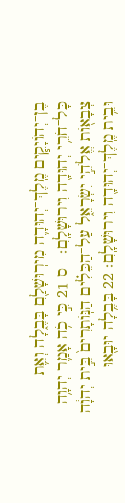בֶן־יְהוֹיָקִ֧ים מֶֽלֶךְ־יְהוּדָ֛ה מִירֽוּשָׁלַ֖͏ִם בָּבֶ֑לָה וְאֵ֛ת כָּל־חֹרֵ֥י יְהוּדָ֖ה וִירוּשָׁלָֽ͏ִם׃   ס 21 כִּ֣י כֹ֥ה אָמַ֛ר יְהוָ֥ה צְבָא֖וֹת אֱלֹהֵ֣י יִשְׂרָאֵ֑ל עַל־הַכֵּלִ֗ים הַנּֽוֹתָרִים֙ בֵּ֣ית יְהוָ֔ה וּבֵ֥ית מֶֽלֶךְ־יְהוּדָ֖ה וִירוּשָׁלָֽ͏ִם׃ 22 בָּבֶ֥לָה יוּבָ֖אוּ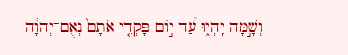וְשָׁ֣מָּה יִֽהְי֑וּ עַ֠ד י֣וֹם פָּקְדִ֤י אֹתָם֙ נְאֻם־יְהוָ֔ה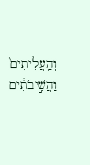וְהַֽעֲלִיתִים֙ וַהֲשִׁ֣יבֹתִ֔ים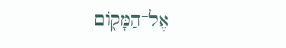אֶל־הַמָּק֖וֹם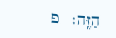הַזֶּֽה׃   פ